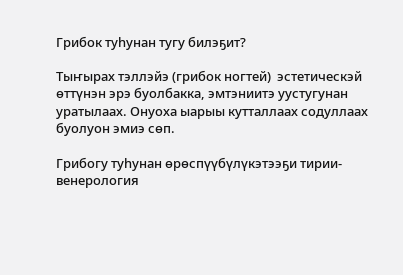Грибок туһунан тугу билэҕит?

Тыҥырах тэллэйэ (грибок ногтей)  эстетическэй өттүнэн эрэ буолбакка, эмтэниитэ уустугунан уратылаах. Онуоха ыарыы кутталлаах содуллаах буолуон эмиэ сөп.

Грибогу туһунан өрөспүүбүлүкэтээҕи тирии-венерология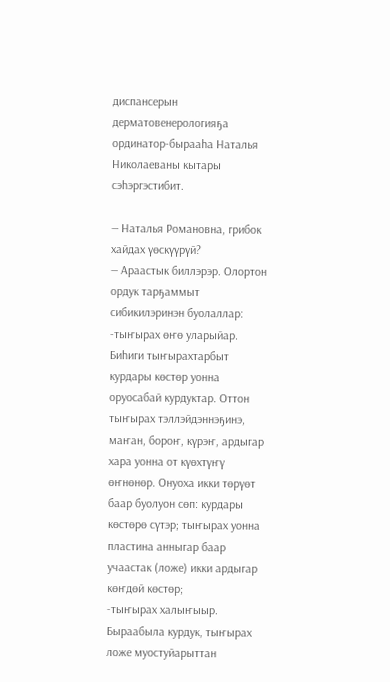диспансерын дерматовенерологияҕа ординатор-бырааһа Наталья Николаеваны кытары сэһэргэстибит.

— Наталья Романовна, грибок хайдах үөскүүрүй?
— Араастык биллэрэр. Олортон ордук тарҕаммыт сибикилэринэн буолаллар:
-тыҥырах өҥө уларыйар. Биһиги тыҥырахтарбыт  курдары көстөр уонна оруосабай курдуктар. Оттон тыҥырах тэллэйдэннэҕинэ, маҥан, бороҥ, күрэҥ, ардыгар хара уонна от күөхтүҥү өҥнөнөр. Онуоха икки төрүөт баар буолуон сөп: курдары көстөрө сүтэр; тыҥырах уонна пластина анныгар баар учаастак (ложе) икки ардыгар көҥдөй көстөр;
-тыҥырах халыҥыыр. Быраабыла курдук, тыҥырах ложе муостуйарыттан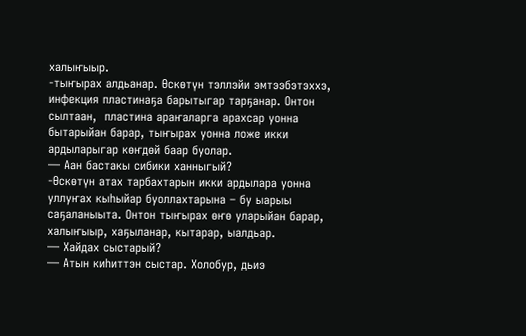халыҥыыр.
-тыҥырах алдьанар. Өскөтүн тэллэйи эмтээбэтэххэ,  инфекция пластинаҕа барытыгар тарҕанар. Онтон сылтаан,  пластина араҥаларга арахсар уонна бытарыйан барар, тыҥырах уонна ложе икки ардыларыгар көҥдөй баар буолар.
— Аан бастакы сибики ханныгый?
-Өскөтүн атах тарбахтарын икки ардылара уонна уллуҥах кыһыйар буоллахтарына – бу ыарыы саҕаланыыта. Онтон тыҥырах өҥө уларыйан барар, халыҥыыр, хаҕыланар, кытарар, ыалдьар.
— Хайдах сыстарый?
— Атын киһиттэн сыстар. Холобур, дьиэ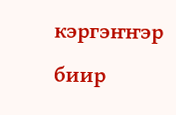кэргэҥҥэр биир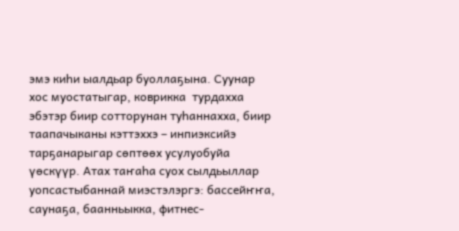эмэ киһи ыалдьар буоллаҕына. Суунар хос муостатыгар, коврикка  турдахха эбэтэр биир сотторунан туһаннахха, биир таапачыканы кэттэххэ – инпиэксийэ тарҕанарыгар сөптөөх усулуобуйа үөскүүр. Атах таҥаһа суох сылдьыллар уопсастыбаннай миэстэлэргэ: бассейҥҥа, саунаҕа, баанньыкка, фитнес-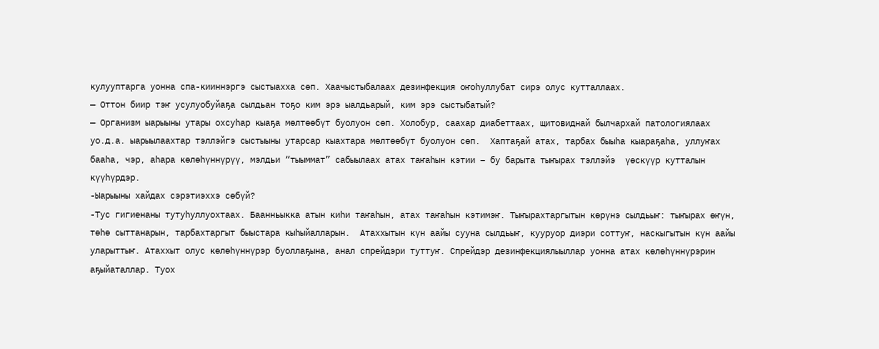кулууптарга уонна спа-кииннэргэ сыстыахха сөп. Хаачыстыбалаах дезинфекция оҥоһуллубат сирэ олус кутталлаах.
— Оттон биир тэҥ усулуобуйаҕа сылдьан тоҕо ким эрэ ыалдьарый, ким эрэ сыстыбатый?
— Организм ыарыыны утары охсуһар кыаҕа мөлтөөбүт буолуон сөп. Холобур, саахар диабеттаах, щитовиднай былчархай патологиялаах уо.д.а. ыарыылаахтар тэллэйгэ сыстыыны утарсар кыахтара мөлтөөбүт буолуон сөп.  Хаптаҕай атах, тарбах быыһа кыараҕаһа, уллуҥах бааһа, чэр, аһара көлөһүннүрүү, мэлдьи “тыыммат” сабыылаах атах таҥаһын кэтии – бу барыта тыҥырах тэллэйэ  үөскүүр кутталын күүһүрдэр.
-Ыарыыны хайдах сэрэтиэххэ сөбүй?
-Тус гигиенаны тутуһуллуохтаах. Баанньыкка атын киһи таҥаһын, атах таҥаһын кэтимэҥ. Тыҥырахтаргытын көрүнэ сылдьыҥ: тыҥырах өҥүн, төһө сыттанарын, тарбахтаргыт быыстара кыһыйалларын.  Атаххытын күн аайы сууна сылдьыҥ, кууруор диэри соттуҥ, наскыгытын күн аайы уларыттыҥ. Атаххыт олус көлөһүннүрэр буоллаҕына, анал спрейдэри туттуҥ. Спрейдэр дезинфекциялыыллар уонна атах көлөһүннүрэрин аҕыйаталлар. Туох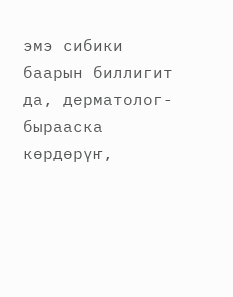эмэ сибики баарын биллигит да, дерматолог-бырааска көрдөрүҥ,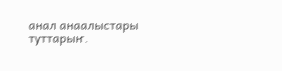анал анаалыстары туттарыҥ.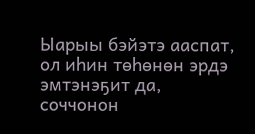Ыарыы бэйэтэ ааспат, ол иһин төһөнөн эрдэ эмтэнэҕит да, соччонон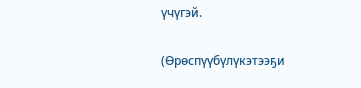үчүгэй.

(Өрөспүүбүлүкэтээҕи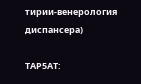тирии-венерология диспансера)

ТАР5АТ: